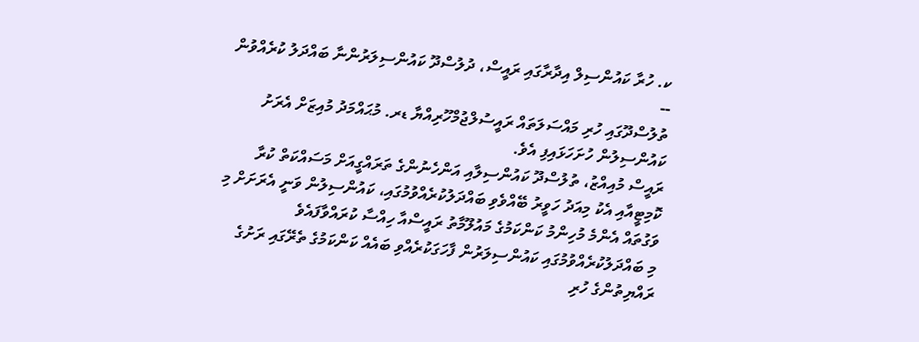ކ. ހުރާ ކައުންސިލް އިދާރާގައި ރައީސް، ދުލުސްދޫ ކައުންސިލަރުންނާ ބައްދަލު ކުރެއްވުން --
ތުލުސްދޫގައި ހުރި މައްސަލަތައް ރައީސުލްޖުމްހޫރިއްޔާ ޑރ. މުޙައްމަދު މުއިޒަށް އެރަށު ކައުންސިލުން ހުށަހަޅައިފި އެވެ.
ރައީސް މުއިއްޒު، ތުލުސްދޫ ކައުންސިލާއި އަންހެނުންގެ ތަރައްގީއަށް މަސައްކަތް ކުރާ ކޮމިޓީއާއި އެކު މިއަދު ހަވީރު ބޭއްވެވި ބައްދަލުކުރެއްވުމުގައި، ކައުންސިލުން ވަނީ އެރަށަށް މި ވަގުތައް އެންމެ މުހިންމު ކަންކަމުގެ މައުލޫމާތު ރައީސްއާ ހިއްސާ ކުރައްވާފައެވެ
މި ބައްދަލުކުރެއްވުމުގައި ކައުންސިލަރުން ފާހަގަކުރެއްވި ބައެއް ކަންކަމުގެ ތެރޭގައި ރަށުގެ ރައްޔިތުންގެ ހުރި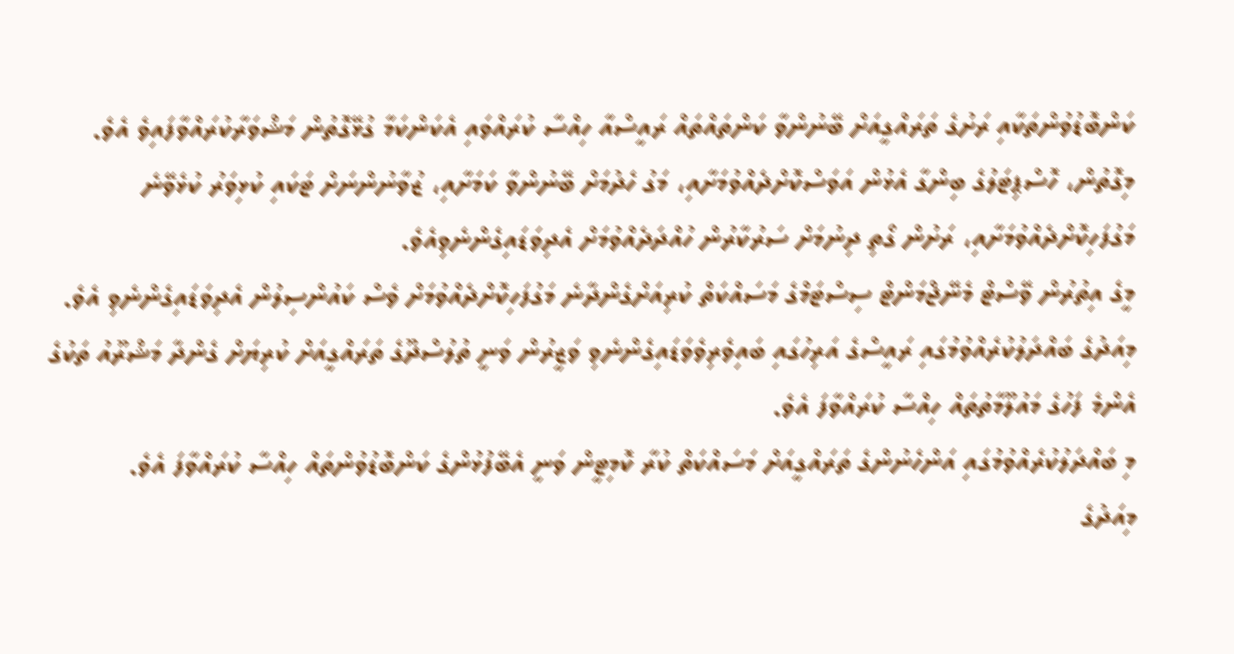ކަންބޮޑުވުންތަކާއި ރަށުގެ ތަރައްގީއަށް ބޭނުންވާ ކަންތައްތައް ރައީސްއާ ހިއްސާ ކުރައްވައި އެކަންކަމާ ގުޅޭގޮތުން މަޝްވަރާކުރައްވާފައިވެ އެވެ.
މިގޮތުން، ހޮސްޕިޓަލުގެ ބިންގާ އެޅުން އަވަސްކޮށްދެއްވުމަށާއި، މަގު ހެދުމަށް ބޭނުންވާ ކަމަށާއި، ޒުވާނުންނަށް ޓަކައި ކުޅިވަރު ކުޅެވޭނެ މަގުފަހިކޮށްދެއްވުމަށާއި، ރަށުން ގޯތި ދިނުމަށް ސަރުކާރުން ހުއްދަދެއްވުމަށް އެދިވަޑައިގެންނެވިއެވެ.
މީގެ އިތުރުން ވޭސްޓް މެނޭޖްމަންޓް ސިސްޓަމްގެ މަސައްކަތް ކުރިއަށްގެންދާނެ މަގުފަހިކޮށްދެއްވުމަށް ވެސް ކައުންސިލުން އެދިވަޑައިގެންނެވި އެވެ.
މިއަދުގެ ބައްދަލުކުރެއްވުމުގައި ރައީސްގެ އަރިހުގައި ބައިވެރިވެވަޑައިގެންނެވި ވަޒީރުން ވަނީ ތުލުސްދޫގެ ތަރައްގީއަށް ކުރިޔަށް ގެންދާ މަޝްރޫއު ތަކުގެ އެންމެ ފަހުގެ މައުލޫމާތުތައް ހިއްސާ ކުރައްވާފަ އެވެ.
މި ބައްދަލުކުރެއްވުމުގައި އަންހެނުންގެ ތަރައްގީއަށް މަސައްކަތް ކުރާ ކޮމިޓީން ވަނީ އެބޭފުޅުންގެ ކަންބޮޑުވުންތައް ހިއްސާ ކުރައްވާފަ އެވެ.
މިއަދުގެ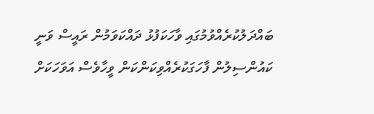ބައްދަލުކުރެއްވުމުގައި ވާހަކަފުޅު ދައްކަވަމުން ރައީސް ވަނީ ކައުންސިލުން ފާހަގަކުރެއްވިކަންކަން ވީހާވެސް އަވަހަކަށް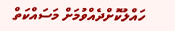ހައްލުކޮށްދެއްވުމަށް މަސައްކަތް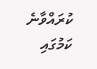ކުރައްވާނެ ކަމުގައި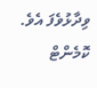ވިދާޅުވެފަ އެވެ.
ކޮމެންޓް